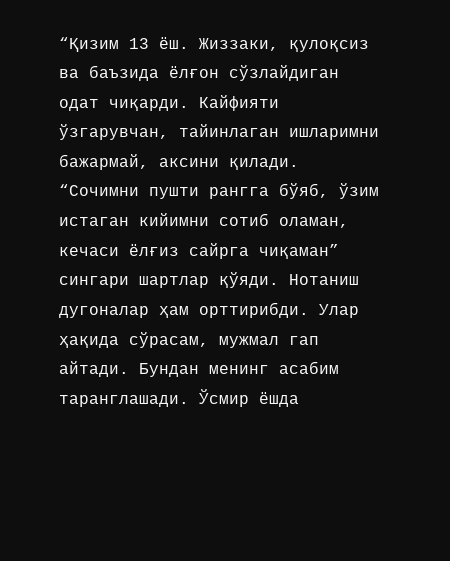“Қизим 13 ёш. Жиззаки, қулоқсиз ва баъзида ёлғон сўзлайдиган одат чиқарди. Кайфияти ўзгарувчан, тайинлаган ишларимни бажармай, аксини қилади. “Сочимни пушти рангга бўяб, ўзим истаган кийимни сотиб оламан, кечаси ёлғиз сайрга чиқаман” сингари шартлар қўяди. Нотаниш дугоналар ҳам орттирибди. Улар ҳақида сўрасам, мужмал гап айтади. Бундан менинг асабим таранглашади. Ўсмир ёшда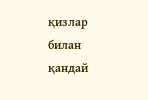қизлар билан қандай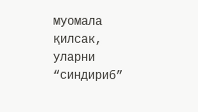муомала қилсак, уларни “синдириб”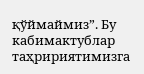қўймаймиз”. Бу кабимактублар таҳририятимизга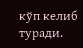кўп келиб туради.